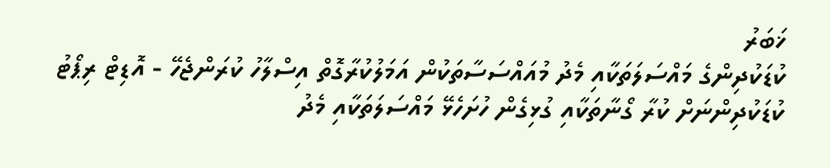ޚަބަރު
ކުޑަކުދިންގެ މައްސަލަތަކާއި މެދު މުއައްސަސާތަކުން އަމަލުކުރާގޮތް އިސްލާހު ކުރަންޖެހޭ - އޮޑިޓް ރިޕޯޓު
ކުޑަކުދިންނަށް ކުރާ ގޯނާތަކާއި ގުޅިގެން ހުށަހެޅޭ މައްސަލަތަކާއި މެދު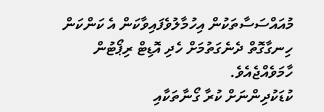މުއައްސަސާތަކުން އިހުމާލުވެފައިވާކަން އެ ކަންކަން ހިނގާގޮތް ދެނެގަތުމަށް ހެދި އޮޑިޓް ރިޕޯޓުން ހާމަވެއްޖެއެވެ.
ކުޑަކުދިންނަށް ކުރާ ގޯނާތަކާއި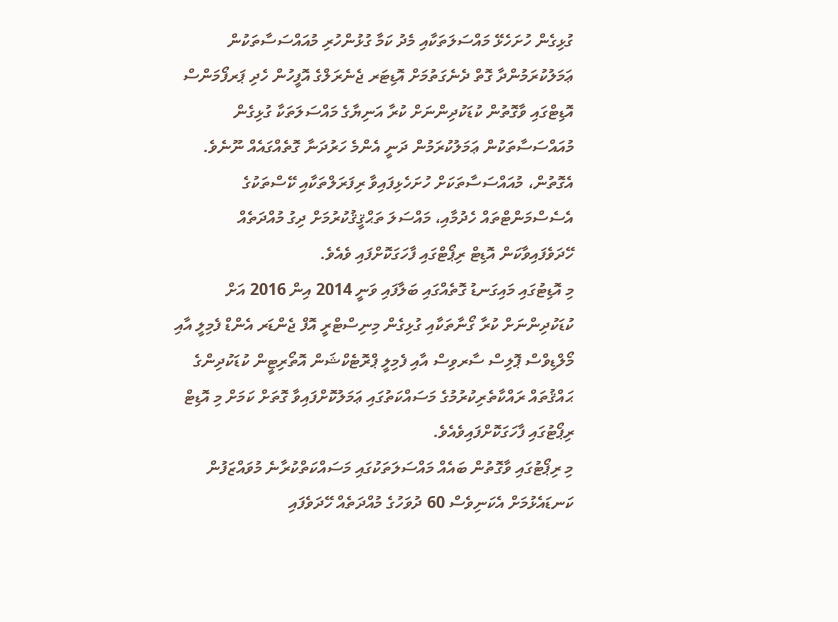ގުޅިގެން ހުށަހެޅޭ މައްސަލަތަކާއި މެދު ކަމާ ގުޅުންހުރި މުއައްސަސާތަކުން ޢަމަލުކުރަމުންދާ ގޮތް ދެނެގަތުމަށް އޮޑިޓަރ ޖެނެރަލްގެ އޮފީހުން ހެދި ޕަރފޯމަންސް އޮޑިޓްގައި ވާގޮތުން ކުޑަކުދިންނަށް ކުރާ އަނިޔާގެ މައްސަލަތަކާ ގުޅިގެން މުއައްސަސާތަކުން ޢަމަލުކުރަމުން ދަނީ އެންމެ ހަރުދަނާ ގޮތެއްގައެއް ނޫނެވެ. އެގޮތުން، މުއައްސަސާތަކަށް ހުށަހެޅިފައިވާ ރިފަރަލްތަކާއި ކޭސްތަކުގެ އެސެސްމަންޓްތައް ހެދުމާއި، މައްސަލަ ތަޙްޤީޤުކުރުމަށް ދިގު މުއްދަތެއް ހޭދަވެފައިވާކަން އޮޑިޓް ރިޕޯޓްގައި ފާހަގަކޮށްފައި ވެއެވެ.
މި އޮޑިޓުގައި މައިގަނޑު ގޮތެއްގައި ބަލާފައި ވަނީ 2014 އިން 2016 އަށް ކުޑަކުދިންނަށް ކުރާ ގޯނާތަކާއި ގުޅިގެން މިނިސްޓްރީ އޮފް ޖެންޑަރ އެންޑް ފެމިލީ އާއި މޯލްޑިވްސް ޕޮލިސް ސާރވިސް އާއި ފެމިލީ ޕްރޮޓެކްޝަން އޮތޯރިޓީން ކުޑަކުދިންގެ ޙައްޤުތައް ރައްކާތެރިކުރުމުގެ މަސައްކަތުގައި ޢަމަލުކޮށްފައިވާ ގޮތަށް ކަމަށް މި އޮޑިޓް ރިޕޯޓުގައި ފާހަގަކޮށްފައިވެއެވެ.
މި ރިޕޯޓުގައި ވާގޮތުން ބައެއް މައްސަލަތަކުގައި މަސައްކަތްކުރާނެ މުވައްޒަފުން ކަނޑައެޅުމަށް އެކަނިވެސް 60 ދުވަހުގެ މުއްދަތެއް ހޭދަވެފައި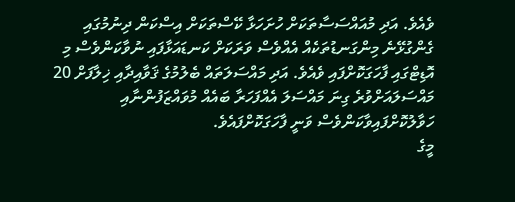ވެއެވެ. އަދި މުއައްސަސާތަކަށް ހުށަހަޅާ ކޭސްތަކަށް އިސްކަން ދިނުމުގައި ގެންގުޅޭނެ މިންގަނޑުތަކެއް އެއްވެސް ވަރަކަށް ކަނޑައަޅާފައި ނުވާކަންވެސް މި އޮޑިޓްގައި ފާހަގަކޮށްފައި ވެއެވެ. އަދި މައްސަލަތައް ބެލުމުގެ ޤަވާއިދާއި ޚިލާފަށް 20 މައްސަލައަށްވުރެ ގިނަ މައްސަލަ އެއްފަހަރާ ބައެއް މުވައްޒަފުންނާއި ހަވާލުކޮށްފައިވާކަންވެސް ވަނީ ފާހަގަކޮށްފައެވެ.
މީގެ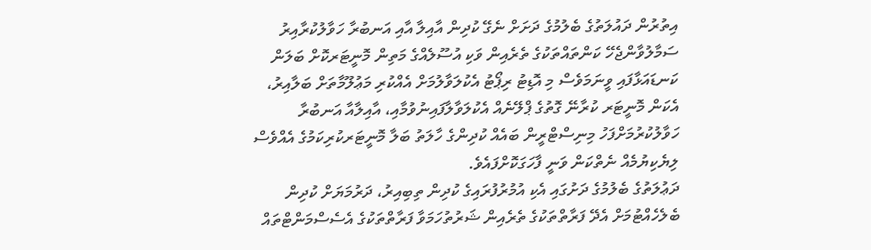އިތުރުން ދައުލަތުގެ ބެލުމުގެ ދަށަށް ނެގޭ ކުދިން އާއިލާ އާއި އަނބުރާ ހަވާލުކުރާއިރު ސަމާލުވާންޖެހޭ ކަންތައްތަކުގެ ތެރެއިން ވަކި އުސޫލެއްގެ މަތިން މޮނީޓަރކޮށް ބަލަން ކަނޑައަޅާފައި ވީނަމަވެސް މި އޮޑިޓު ރިޕޯޓު އެކުލަވާލުމަށް އެއްކުރި މަޢުލޫމާތަށް ބަލާއިރު، އެކަން މޮނީޓަރ ކުރާނޭ ގޮތުގެ ޕްލޭނެއް އެކުލަވާލާފައިނުވުމާއި، އާއިލާއާ އަނބުރާ ހަވާލުކުރުމަށްފަހު މިނިސްޓްރީން ބައެއް ކުދިންގެ ހާލަތު ބަލާ މޮނީޓަރކުރިކަމުގެ އެއްވެސް ލިޔެކިޔުމެއް ނެތްކަން ވަނީ ފާހަގަކޮށްފައެވެ.
ދަޢުލަތުގެ ބެލުމުގެ ދަށުގައި އެކި އުމުރުފުރައިގެ ކުދިން ތިބިއިރު، ދަރުމަޔަށް ކުދިން ބެލެހެއްޓުމަށް އެދޭ ފަރާތްތަކުގެ ތެރެއިން ޝަރުތުހަމަވާ ފަރާތްތަކުގެ އެސެސްމަންޓްތައް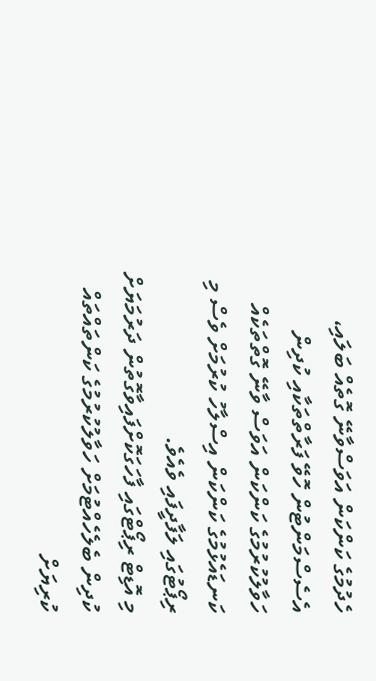ހެދުމުގެ ކަންކަން އަވަސްވާނޭ ގޮތެއް ބަލައި، އެސެސްމަންޓުން ހޮވޭ ފަރާތްތަކާއި ކުދިން ހަވާލުކުރުމުގެ ކަންކަން އަވަސް ވާނޭ ގޮތްތަކެއް ކަނޑައެޅުމުގެ ކަންކަން އިސްލާހު ކުރުމަށް ވެސް މި ރިޕޯޓުގައި ލަފާދީފައި ވެއެވެ.
މި އޮޑިޓް ރިޕޯޓްގައި ފާހަގަކޮށްފައިވާގޮތުން ދަރުމަޔަށް ކުދިން ބެލެހެއްޓުމަށް ހަވާލުކުރުމުގެ ކަންތައްތައް ކުރިޔަށް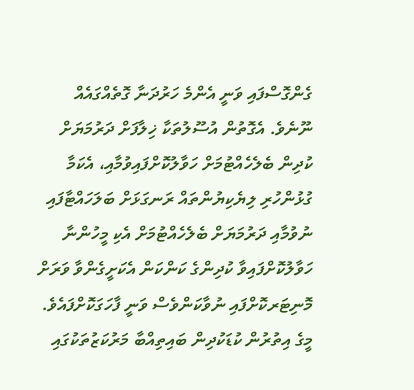ގެންގޮސްފައި ވަނީ އެންމެ ހަރުދަނާ ގޮތެއްގައެއް ނޫނެވެ. އެގޮތުން އުސޫލުތަކާ ޚިލާފަށް ދަރުމަޔަށް ކުދިން ބެލެހެއްޓުމަށް ހަވާލުކޮށްފައިވުމާއި، އެކަމާ ގުޅުންހުރި ލިޔެކިޔުންތައް ރަނގަޅަށް ބަލަހައްޓާފައި ނުވުމާއި ދަރުމަޔަށް ބެލެހެއްޓުމަށް އެކި މީހުންނާ ހަވާލުކޮށްފައިވާ ކުދިންގެ ކަންކަން އެކަށީގެންވާ ވަރަށް މޮނިޓަރކޮށްފައި ނުވާކަންވެސް ވަނީ ފާހަގަކޮށްފައެވެ.
މީގެ އިތުރުން ކުޑަކުދިން ބައިތިއްބާ މަރުކަޒުތަކުގައި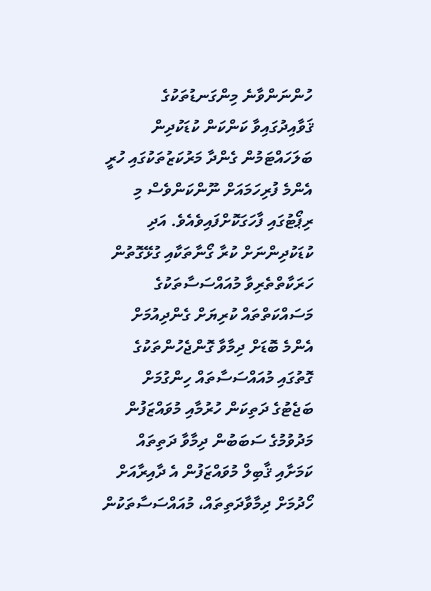ހުންނަންވާނެ މިންގަނޑުތަކުގެ ޤަވާއިދުގައިވާ ކަންކަން ކުޑަކުދިން ބަލަހައްޓަމުން ގެންދާ މަރުކަޒުތަކުގައި ހުރީ އެންމެ ފުރިހަމައަށް ނޫންކަންވެސް މި ރިޕޯޓުގައި ފާހަގަކޮށްފައިވެއެވެ. އަދި ކުޑަކުދިންނަށް ކުރާ ގޯނާތަކާއި ގުޅޭގޮތުން ހަރަކާތްތެރިވާ މުއައްސަސާތަކުގެ މަސައްކަތްތައް ކުރިޔަށް ގެންދިއުމަށް އެންމެ ބޮޑަށް ދިމާވާ ގޮންޖެހުންތަކުގެ ގޮތުގައި މުއައްސަސާތައް ހިންގުމަށް ބަޖެޓުގެ ދަތިކަން ހުރުމާއި މުވައްޒަފުން މަދުވުމުގެ ސަބަބުން ދިމާވާ ދަތިތައް ކަމަށާއި ޤާބިލް މުވައްޒަފުން އެ ދާއިރާއަށް ހޯދުމަށް ދިމާވާދަތިތައް، މުއައްސަސާތަކުން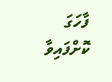ފާހަގަ ކޮށްފައިވާ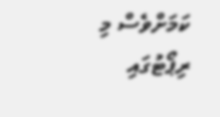ކަމަށްވެސް މި ރިޕޯޓުގައި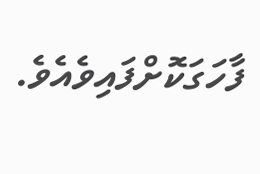ފާހަގަކޮށްފައިވެއެވެ.